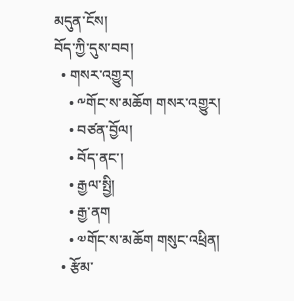མདུན་ངོས།
བོད་ཀྱི་དུས་བབ།
  • གསར་འགྱུར།
    • ༸གོང་ས་མཆོག གསར་འགྱུར།
    • བཙན་བྱོལ།
    • བོད་ནང་།
    • རྒྱལ་སྤྱི།
    • རྒྱ་ནག
    • ༧གོང་ས་མཆོག གསུང་འཕྲིན།
  • རྩོམ་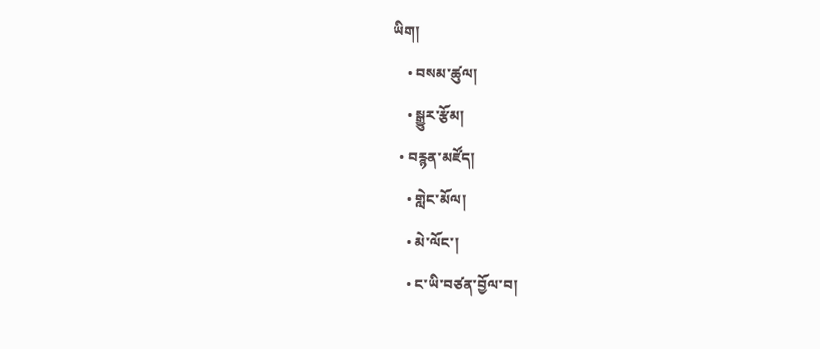ཡིག།
    • བསམ་ཚུལ།
    • སྒྱུར་རྩོམ།
  • བརྙན་མཛོད།
    • གླེང་མོལ།
    • མེ་ལོང་།
    • ང་ཡི་བཙན་བྱོལ་བ།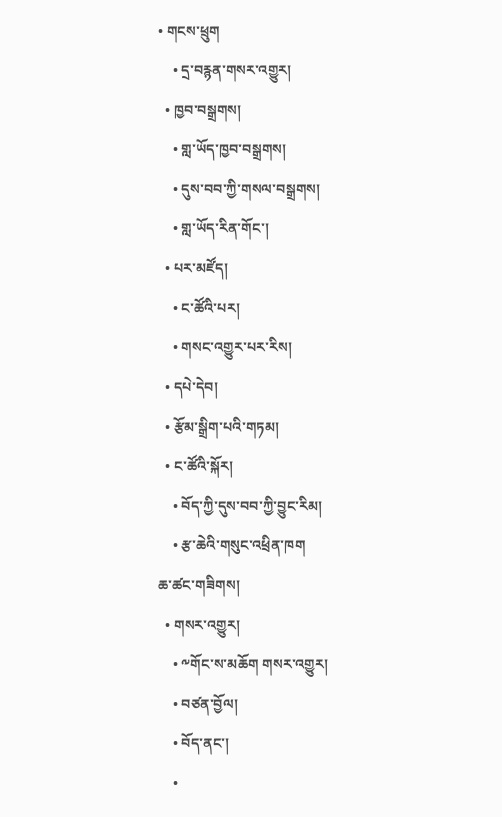• གངས་ཕྲུག
    • དྲ་བརྙན་གསར་འགྱུར།
  • ཁྱབ་བསྒྲགས།
    • གླ་ཡོད་ཁྱབ་བསྒྲགས།
    • དུས་བབ་ཀྱི་གསལ་བསྒྲགས།
    • གླ་ཡོད་རིན་གོང་།
  • པར་མཛོད།
    • ང་ཚོའི་པར།
    • གསང་འགྱུར་པར་རིས།
  • དཔེ་དེབ།
  • རྩོམ་སྒྲིག་པའི་གཏམ།
  • ང་ཚོའི་སྐོར།
    • བོད་ཀྱི་དུས་བབ་ཀྱི་བྱུང་རིམ།
    • རྩ་ཆེའི་གསུང་འཕྲིན་ཁག
ཆ་ཚང་གཟིགས།
  • གསར་འགྱུར།
    • ༸གོང་ས་མཆོག གསར་འགྱུར།
    • བཙན་བྱོལ།
    • བོད་ནང་།
    •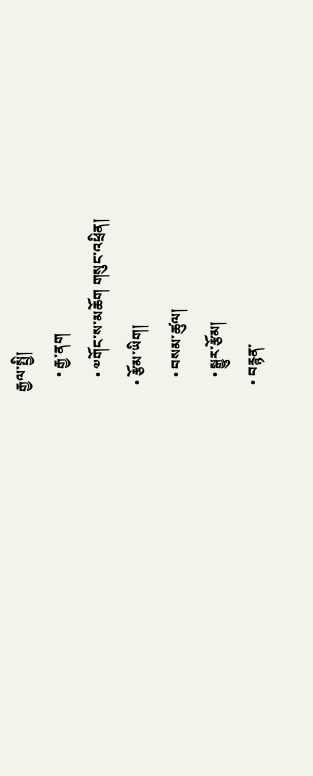རྒྱལ་སྤྱི།
    • རྒྱ་ནག
    • ༧གོང་ས་མཆོག གསུང་འཕྲིན།
  • རྩོམ་ཡིག།
    • བསམ་ཚུལ།
    • སྒྱུར་རྩོམ།
  • བརྙན་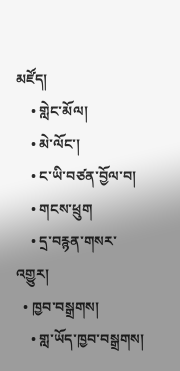མཛོད།
    • གླེང་མོལ།
    • མེ་ལོང་།
    • ང་ཡི་བཙན་བྱོལ་བ།
    • གངས་ཕྲུག
    • དྲ་བརྙན་གསར་འགྱུར།
  • ཁྱབ་བསྒྲགས།
    • གླ་ཡོད་ཁྱབ་བསྒྲགས།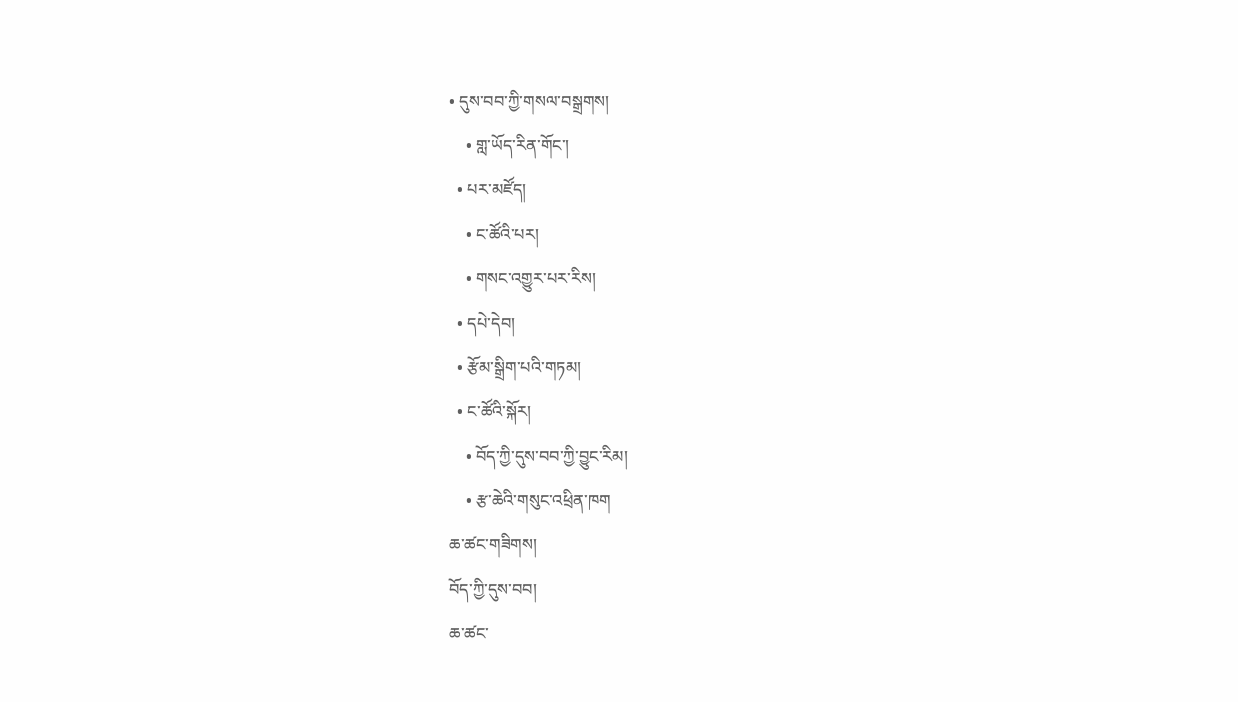• དུས་བབ་ཀྱི་གསལ་བསྒྲགས།
    • གླ་ཡོད་རིན་གོང་།
  • པར་མཛོད།
    • ང་ཚོའི་པར།
    • གསང་འགྱུར་པར་རིས།
  • དཔེ་དེབ།
  • རྩོམ་སྒྲིག་པའི་གཏམ།
  • ང་ཚོའི་སྐོར།
    • བོད་ཀྱི་དུས་བབ་ཀྱི་བྱུང་རིམ།
    • རྩ་ཆེའི་གསུང་འཕྲིན་ཁག
ཆ་ཚང་གཟིགས།
བོད་ཀྱི་དུས་བབ།
ཆ་ཚང་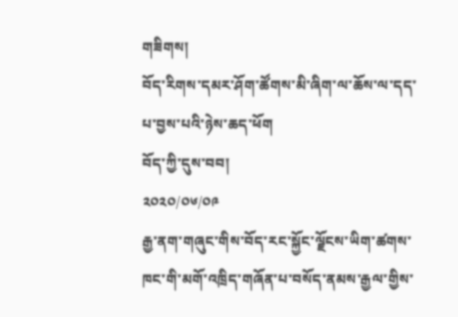གཟིགས།
བོད་རིགས་དམར་ཤོག་ཚོགས་མི་ཞིག་ལ་ཆོས་ལ་དད་པ་བྱས་པའི་ཉེས་ཆད་ཕོག
བོད་ཀྱི་དུས་བབ།
༢༠༢༠/༠༦/༠༩
རྒྱ་ནག་གཞུང་གིས་བོད་རང་སྐྱོང་ལྗོངས་ཡིག་ཚགས་ཁང་གི་མགོ་འཁྲིད་གཞོན་པ་བསོད་ནམས་རྒྱལ་གྱིས་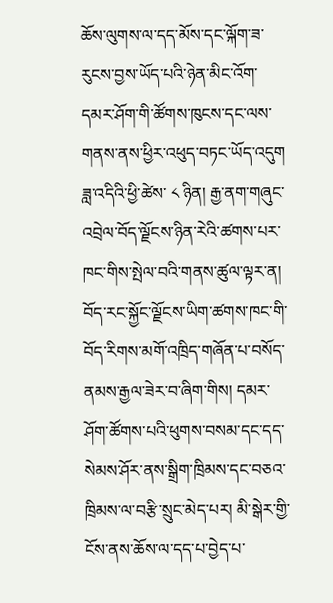ཆོས་ལུགས་ལ་དད་མོས་དང་ལྐོག་ཟ་རུངས་བྱས་ཡོད་པའི་ཉེན་མིང་འོག་དམར་ཤོག་གི་ཚོགས་ཁུངས་དང་ལས་གནས་ནས་ཕྱིར་འཕུད་བཏང་ཡོད་འདུག
ཟླ་འདིའི་ཕྱི་ཚེས་ ༨ ཉིན། རྒྱ་ནག་གཞུང་འབྲེལ་བོད་ལྗོངས་ཉིན་རེའི་ཚགས་པར་ཁང་གིས་སྤེལ་བའི་གནས་ཚུལ་ལྟར་ན། བོད་རང་སྐྱོང་ལྗོངས་ཡིག་ཚགས་ཁང་གི་བོད་རིགས་མགོ་འཁྲིད་གཞོན་པ་བསོད་ནམས་རྒྱལ་ཟེར་བ་ཞིག་གིས། དམར་ཤོག་ཚོགས་པའི་ཕུགས་བསམ་དང་དད་སེམས་ཤོར་ནས་སྒྲིག་ཁྲིམས་དང་བཅའ་ཁྲིམས་ལ་བརྩི་སྲུང་མེད་པར། མི་སྒེར་གྱི་ངོས་ནས་ཆོས་ལ་དད་པ་བྱེད་པ་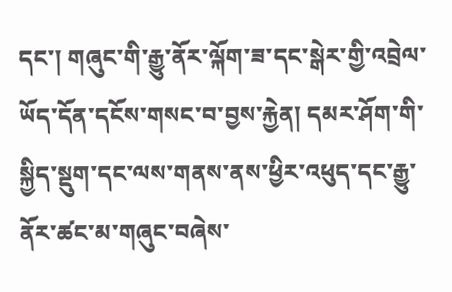དང་། གཞུང་གི་རྒྱུ་ནོར་ལྐོག་ཟ་དང་སྒེར་གྱི་འབྲེལ་ཡོད་དོན་དངོས་གསང་བ་བྱས་རྐྱེན། དམར་ཤོག་གི་སྐྱིད་སྡུག་དང་ལས་གནས་ནས་ཕྱིར་འཕུད་དང་རྒྱུ་ནོར་ཚང་མ་གཞུང་བཞེས་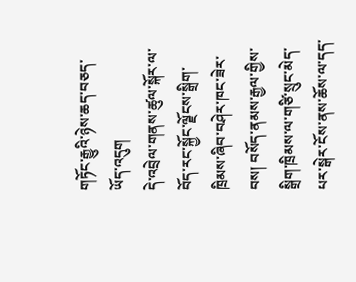གཏོང་རྒྱུའི་ཉེས་ཆད་བཅད་ཡོད་འདུག
དེ་འབྲེལ་གནས་ཚུལ་སྐོར་ལ་བོད་རང་སྐྱོང་ལྗོངས་སྒྲིག་ཁྲིམས་ཞིབ་བཤེར་ཁང་ཟེར་བས། བསོད་ནམས་རྒྱལ་གྱིས་སྒྲིག་ཁྲིམས་ལ་གཙི་སྲུང་མེད་པར་སྒེར་ངོས་ནས་ཆོས་ལ་དད་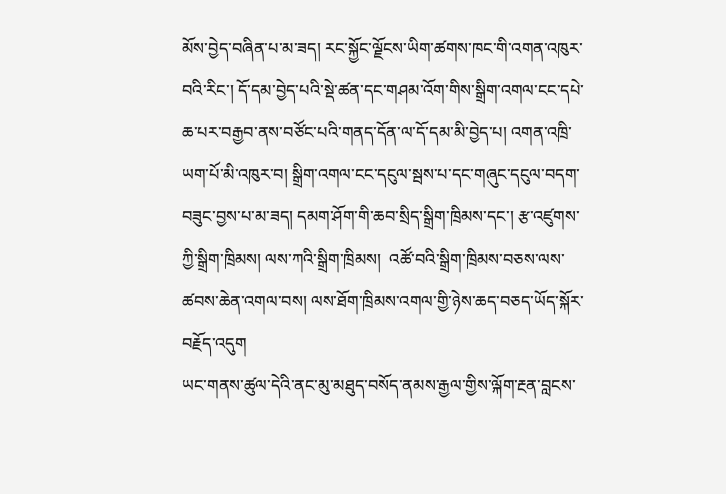མོས་བྱེད་བཞིན་པ་མ་ཟད། རང་སྐྱོང་ལྗོངས་ཡིག་ཚགས་ཁང་གི་འགན་འཁུར་བའི་རིང་། དོ་དམ་བྱེད་པའི་སྡེ་ཚན་དང་གཤམ་འོག་གིས་སྒྲིག་འགལ་ངང་དཔེ་ཆ་པར་བརྒྱབ་ནས་བཙོང་པའི་གནད་དོན་ལ་དོ་དམ་མི་བྱེད་པ། འགན་འཁྲི་ཡག་པོ་མི་འཁུར་བ། སྒྲིག་འགལ་ངང་དངུལ་སྦས་པ་དང་གཞུང་དངུལ་བདག་བཟུང་བྱས་པ་མ་ཟད། དམག་ཤོག་གི་ཆབ་སྲིད་སྒྲིག་ཁྲིམས་དང་། རྩ་འཛུགས་ཀྱི་སྒྲིག་ཁྲིམས། ལས་ཀའི་སྒྲིག་ཁྲིམས།  འཚོ་བའི་སྒྲིག་ཁྲིམས་བཅས་ལས་ཚབས་ཆེན་འགལ་བས། ལས་ཐོག་ཁྲིམས་འགལ་གྱི་ཉེས་ཆད་བཅད་ཡོད་སྐོར་བརྗོད་འདུག
ཡང་གནས་ཚུལ་དེའི་ནང་མུ་མཐུད་བསོད་ནམས་རྒྱལ་གྱིས་ལྐོག་རྔན་བླངས་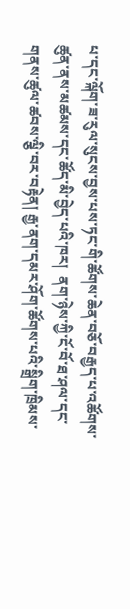པ་དང་ལྐོག་ཟ་རུལ་སུངས་བྱས་པས་ཏང་གི་ཚོགས་ཆེན་བཅོ་བརྒྱད་པ་འཚོགས་ཚུན་ནས་མཚམས་དང་ཚོད་མི་བྱེད་པའི་ཁར།  ནག་ཉེས་ཀྱི་ངོ་བོ་ཐ་ཤལ་དང་གནས་ཚུལ་ཚབས་ལྕི་བར་བརྟེན། རྒྱ་ནག་དམར་ཤོག་ཚོགས་པའི་སྒྲིག་ཁྲིམས་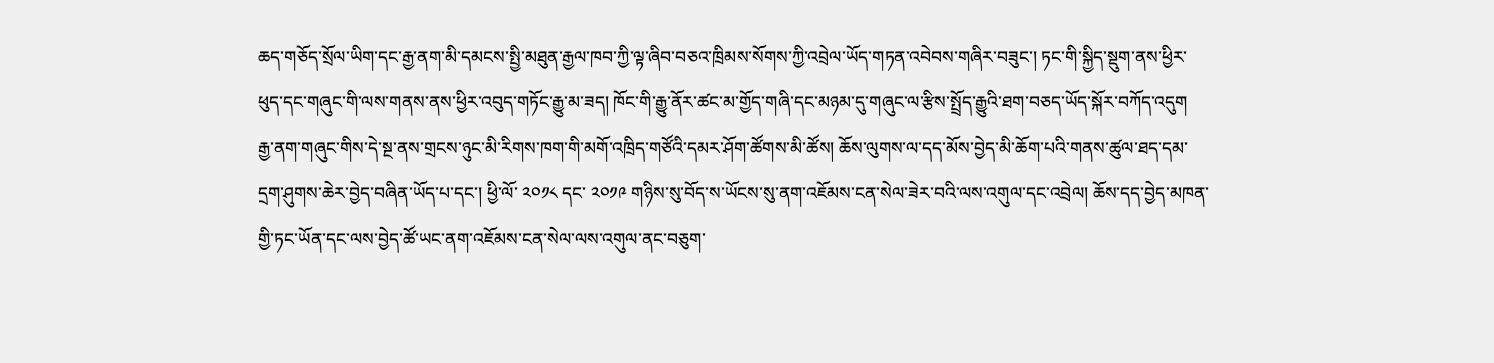ཆད་གཅོད་སྲོལ་ཡིག་དང་རྒྱ་ནག་མི་དམངས་སྤྱི་མཐུན་རྒྱལ་ཁབ་ཀྱི་ལྟ་ཞིབ་བཅའ་ཁྲིམས་སོགས་ཀྱི་འབྲེལ་ཡོད་གཏན་འབེབས་གཞིར་བཟུང་། ཏང་གི་སྐྱིད་སྡུག་ནས་ཕྱིར་ཕུད་དང་གཞུང་གི་ལས་གནས་ནས་ཕྱིར་འབུད་གཏོང་རྒྱུ་མ་ཟད། ཁོང་གི་རྒྱུ་ནོར་ཚང་མ་གྱོད་གཞི་དང་མཉམ་དུ་གཞུང་ལ་རྩིས་སྤྲོད་རྒྱུའི་ཐག་བཅད་ཡོད་སྐོར་བཀོད་འདུག
རྒྱ་ནག་གཞུང་གིས་དེ་སྔ་ནས་གྲངས་ཉུང་མི་རིགས་ཁག་གི་མགོ་འཁྲིད་གཙོའི་དམར་ཤོག་ཚོགས་མི་ཚོས། ཆོས་ལུགས་ལ་དད་མོས་བྱེད་མི་ཆོག་པའི་གནས་ཚུལ་ཐད་དམ་དྲག་ཤུགས་ཆེར་བྱེད་བཞིན་ཡོད་པ་དང་། ཕྱི་ལོ་ ༢༠༡༨ དང་ ༢༠༡༩ གཉིས་སུ་བོད་ས་ཡོངས་སུ་ནག་འཇོམས་ངན་སེལ་ཟེར་བའི་ལས་འགུལ་དང་འབྲེལ། ཆོས་དད་བྱེད་མཁན་གྱི་ཏང་ཡོན་དང་ལས་བྱེད་ཚོ་ཡང་ནག་འཇོམས་ངན་སེལ་ལས་འགུལ་ནང་བཅུག་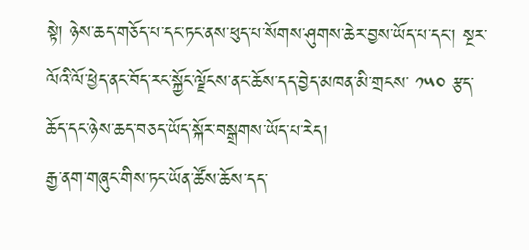སྟེ། ཉེས་ཆད་གཅོད་པ་དང་ཏང་ནས་ཕུད་པ་སོགས་ཤུགས་ཆེར་བྱས་ཡོད་པ་དང་། སྔར་ལོའི་ལོ་ཕྱེད་ནང་བོད་རང་སྐྱོང་ལྗོངས་ནང་ཆོས་དད་བྱེད་མཁན་མི་གྲངས་ ༡༥༠ རྩད་ཆོད་དང་ཉེས་ཆད་བཅད་ཡོད་སྐོར་བསྒྲགས་ཡོད་པ་རེད།
རྒྱ་ནག་གཞུང་གིས་ཏང་ཡོན་ཚོས་ཆོས་དད་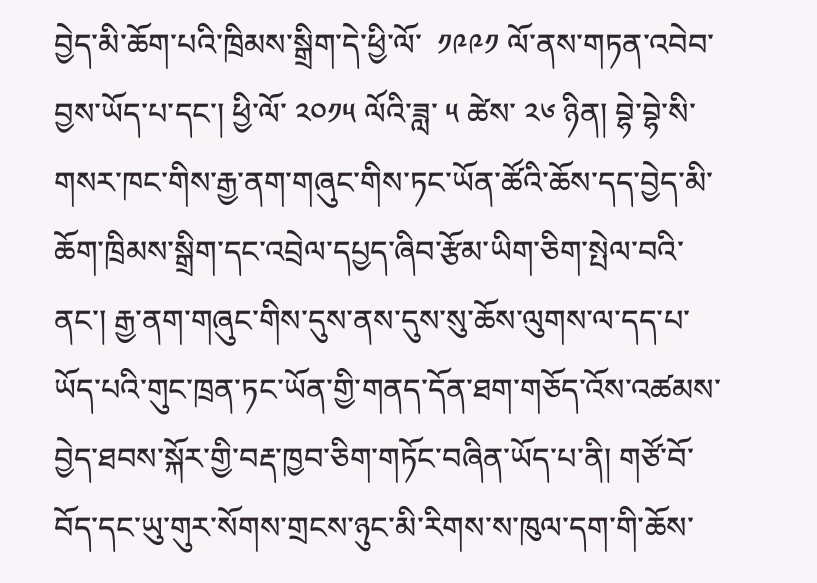བྱེད་མི་ཆོག་པའི་ཁྲིམས་སྒྲིག་དེ་ཕྱི་ལོ་  ༡༩༩༡ ལོ་ནས་གཏན་འབེབ་བྱས་ཡོད་པ་དང་། ཕྱི་ལོ་ ༢༠༡༥ ལོའི་ཟླ་ ༥ ཚེས་ ༢༦ ཉིན། བྷེ་བྷེ་སི་གསར་ཁང་གིས་རྒྱ་ནག་གཞུང་གིས་ཏང་ཡོན་ཚོའི་ཆོས་དད་བྱེད་མི་ཆོག་ཁྲིམས་སྒྲིག་དང་འབྲེལ་དཔྱད་ཞིབ་རྩོམ་ཡིག་ཅིག་སྤེལ་བའི་ནང་། རྒྱ་ནག་གཞུང་གིས་དུས་ནས་དུས་སུ་ཆོས་ལུགས་ལ་དད་པ་ཡོད་པའི་གུང་ཁྲན་ཏང་ཡོན་གྱི་གནད་དོན་ཐག་གཅོད་འོས་འཚམས་བྱེད་ཐབས་སྐོར་གྱི་བརྡ་ཁྱབ་ཅིག་གཏོང་བཞིན་ཡོད་པ་ནི། གཙོ་བོ་བོད་དང་ཡུ་གུར་སོགས་གྲངས་ཉུང་མི་རིགས་ས་ཁུལ་དག་གི་ཆོས་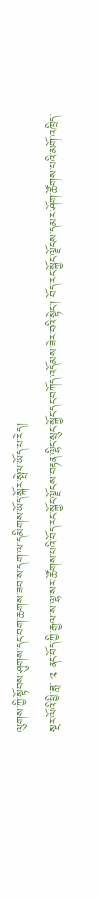ལུགས་ཀྱི་སྟོབས་ཤུགས་དང་བག་ཆགས་ཟབ་ས་དག་ལ་དམིགས་ཡོད་སྐོར་སྤེལ་ཡོད་པ་རེད།
སྔར་ལོའི་ཕྱི་ཟླ་ ༢ ནང་བོད་ཀྱི་རྒྱལ་ས་ལྷ་སར་ཚོགས་པའི་བོད་རང་སྐྱོང་ལྗོངས་བརྟན་ལྷིང་སྲུང་སྐྱོང་དང་བཀོད་འདོམས་ཟེར་བའི་སྟེང་། བོད་རང་སྐྱོང་ལྗོངས་དམར་ཤོག་ཚོགས་པའི་མགོ་འཁྲིད་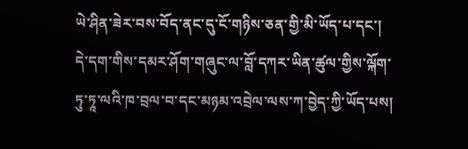ཡེ་ཤིན་ཟེར་བས་བོད་ནང་དུ་ངོ་གཉིས་ཅན་གྱི་མི་ཡོད་པ་དང་། དེ་དག་གིས་དམར་ཤོག་གཞུང་ལ་བློ་དཀར་ཡིན་ཚུལ་གྱིས་ལྐོག་ཏུ་ཏཱ་ལའི་ཁ་བྲལ་བ་དང་མཉམ་འབྲེལ་ལས་ཀ་བྱེད་ཀྱི་ཡོད་པས།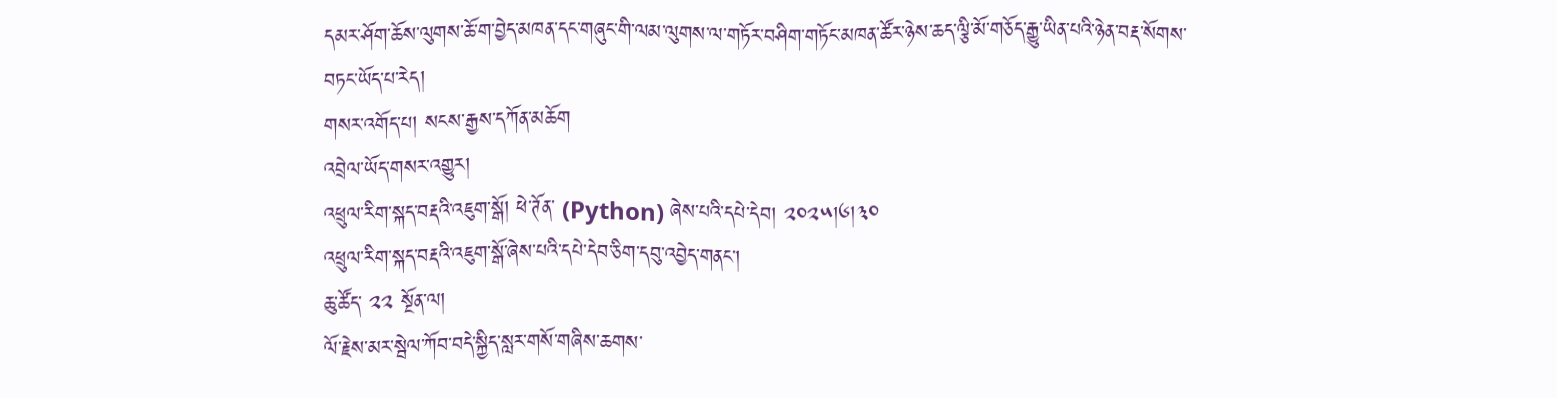དམར་ཤོག་ཆོས་ལུགས་ཆོ་ག་བྱེད་མཁན་དང་གཞུང་གི་ལམ་ལུགས་ལ་གཏོར་བཤིག་གཏོང་མཁན་ཚོར་ཉེས་ཆད་ལྕི་མོ་གཅོད་རྒྱུ་ཡིན་པའི་ཉེན་བརྡ་སོགས་བཏང་ཡོད་པ་རེད།
གསར་འགོད་པ། སངས་རྒྱས་དཀོན་མཆོག
འབྲེལ་ཡོད་གསར་འགྱུར།
འཕྲུལ་རིག་སྐད་བརྡའི་འཇུག་སྒོ། ཕེ་ཊོན་ (Python) ཞེས་པའི་དཔེ་དེབ། ༢༠༢༥།༦།༣༠
འཕྲུལ་རིག་སྐད་བརྡའི་འཇུག་སྒོ་ཞེས་པའི་དཔེ་དེབ་ཅིག་དབུ་འབྱེད་གནང་།
ཆུ་ཚོད་ ༢༢ སྔོན་ལ།
ལོ་རྗེས་མར་སྦེལ་ཀོབ་བདེ་སྐྱིད་སླར་གསོ་གཞིས་ཆགས་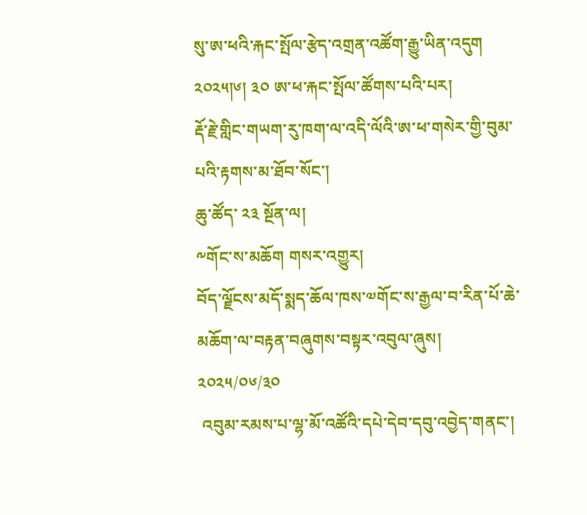སུ་ཨ་ཕའི་རྐང་སྤོལ་རྩེད་འགྲན་འཚོག་རྒྱུ་ཡིན་འདུག ༢༠༢༥།༦། ༣༠ ཨ་ཕ་རྐང་སྤོལ་ཚོགས་པའི་པར།
རྡོ་རྗེ་གླིང་གཡག་རུ་ཁག་ལ་འདི་ལོའི་ཨ་ཕ་གསེར་གྱི་བུམ་པའི་རྟགས་མ་ཐོབ་སོང་།
ཆུ་ཚོད་ ༢༣ སྔོན་ལ།
༸གོང་ས་མཆོག གསར་འགྱུར།
བོད་ལྗོངས་མདོ་སྨད་ཆོལ་ཁས་༧གོང་ས་རྒྱལ་བ་རིན་པོ་ཆེ་མཆོག་ལ་བརྟན་བཞུགས་བསྟར་འབུལ་ཞུས།
༢༠༢༥/༠༦/༣༠
 འབུམ་རམས་པ་ལྷ་མོ་འཚོའི་དཔེ་དེབ་དབུ་འབྱེད་གནང་།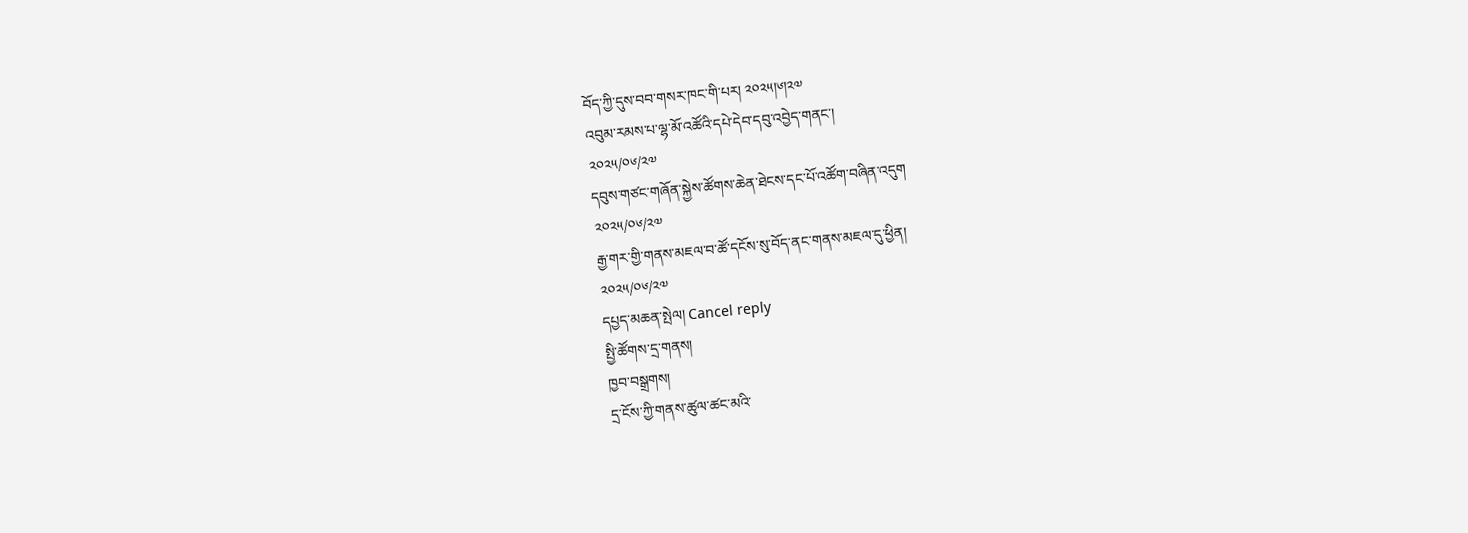བོད་ཀྱི་དུས་བབ་གསར་ཁང་གི་པར། ༢༠༢༥།༦།༢༧
འབུམ་རམས་པ་ལྷ་མོ་འཚོའི་དཔེ་དེབ་དབུ་འབྱེད་གནང་།
༢༠༢༥/༠༦/༢༧
དབུས་གཙང་གཞོན་སྐྱེས་ཚོགས་ཆེན་ཐེངས་དང་པོ་འཚོག་བཞིན་འདུག
༢༠༢༥/༠༦/༢༧
རྒྱ་གར་གྱི་གནས་མཇལ་བ་ཚོ་དངོས་སུ་བོད་ནང་གནས་མཇལ་དུ་ཕྱིན།
༢༠༢༥/༠༦/༢༧
དཔྱད་མཆན་སྤེལ། Cancel reply
སྤྱི་ཚོགས་དྲ་གནས།
ཁྱབ་བསྒྲགས།
དྲ་ངོས་ཀྱི་གནས་ཚུལ་ཚང་མའི་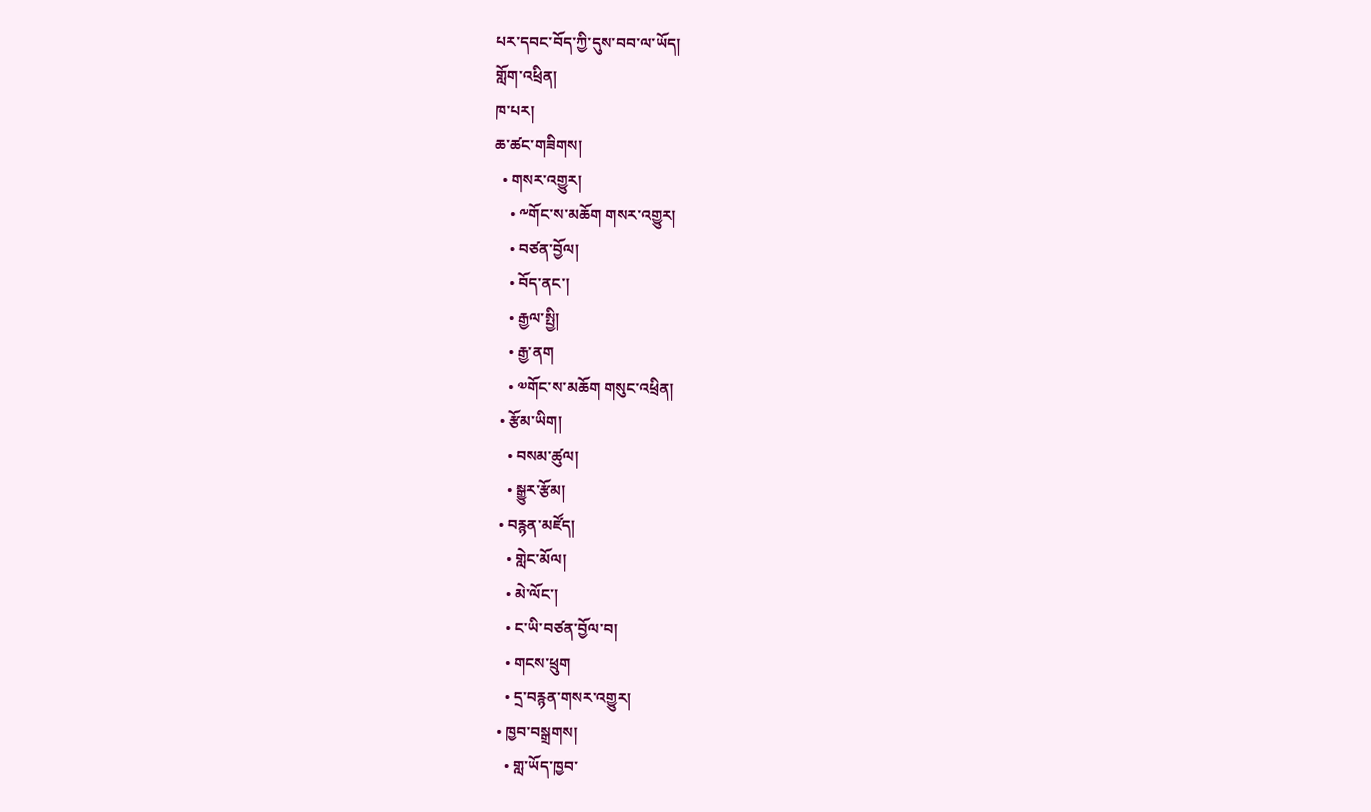པར་དབང་བོད་ཀྱི་དུས་བབ་ལ་ཡོད།
གློག་འཕྲིན།
ཁ་པར།
ཆ་ཚང་གཟིགས།
  • གསར་འགྱུར།
    • ༸གོང་ས་མཆོག གསར་འགྱུར།
    • བཙན་བྱོལ།
    • བོད་ནང་།
    • རྒྱལ་སྤྱི།
    • རྒྱ་ནག
    • ༧གོང་ས་མཆོག གསུང་འཕྲིན།
  • རྩོམ་ཡིག།
    • བསམ་ཚུལ།
    • སྒྱུར་རྩོམ།
  • བརྙན་མཛོད།
    • གླེང་མོལ།
    • མེ་ལོང་།
    • ང་ཡི་བཙན་བྱོལ་བ།
    • གངས་ཕྲུག
    • དྲ་བརྙན་གསར་འགྱུར།
  • ཁྱབ་བསྒྲགས།
    • གླ་ཡོད་ཁྱབ་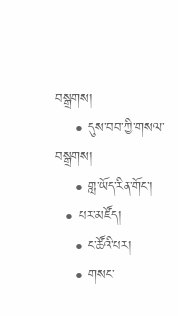བསྒྲགས།
    • དུས་བབ་ཀྱི་གསལ་བསྒྲགས།
    • གླ་ཡོད་རིན་གོང་།
  • པར་མཛོད།
    • ང་ཚོའི་པར།
    • གསང་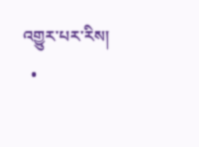འགྱུར་པར་རིས།
  •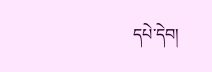དཔེ་དེབ།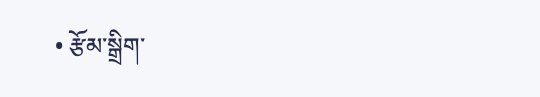• རྩོམ་སྒྲིག་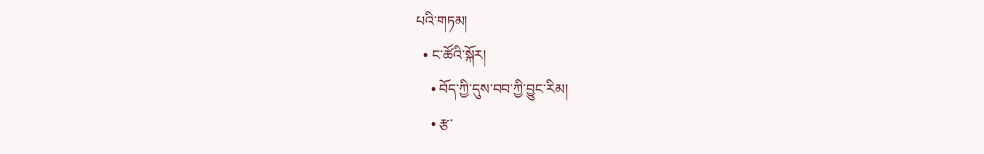པའི་གཏམ།
  • ང་ཚོའི་སྐོར།
    • བོད་ཀྱི་དུས་བབ་ཀྱི་བྱུང་རིམ།
    • རྩ་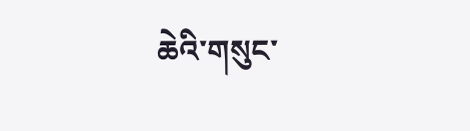ཆེའི་གསུང་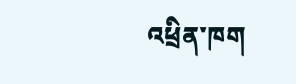འཕྲིན་ཁག